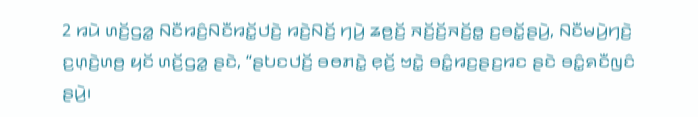2 ꤙꤣꤧ ꤛꤢꤩ꤬ꤞꤤ꤭ ꤡꤢꤪꤙꤢꤨ꤬ꤡꤢꤪꤙꤢꤩ꤭ꤓꤢꤧ꤬ ꤙꤢꤧ꤬ꤡꤢꤩ꤬ ꤚꤣꤧ꤬ ꤘꤥ꤬ꤢꤩ꤬ ꤏꤢꤩ꤬ꤢꤩ꤬ꤏꤢꤩ꤬ꤥ꤭ ꤢ꤬ꤋꤢꤩ꤭ꤔꤣꤧ꤬, ꤡꤢꤪꤗꤣꤧ꤬ꤚꤢꤧ꤬ ꤢ꤬ꤛ꤫ꤢꤧ꤬ꤛꤥ꤬ ꤟꤢꤩ ꤛꤢꤩ꤬ꤞꤤ꤭ ꤔꤢꤧ, “ꤔꤝꤢꤓꤢꤩ꤬ ꤋꤥꤊꤢꤧ꤭ ꤕ꤫ꤢꤩ꤬ ꤠꤢꤧ꤭ ꤋꤢꤨ꤭ꤙꤢ꤬ꤔꤢ꤬ꤙꤢ ꤔꤢꤧ ꤋꤢꤨ꤭ꤎꤢꤪꤜꤢꤨ ꤔꤣꤧ꤬꤯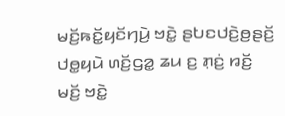ꤗꤢꤩ꤬ꤒꤢꤩ꤭ꤟꤢꤩꤚꤣꤧ꤬ ꤠꤢꤧ꤭ ꤔꤝꤢꤓꤢꤧ꤬ꤥ꤬ꤔꤢꤩ꤬ ꤓꤥ꤭ꤟꤣꤧ ꤛꤢꤩ꤬ꤞꤤ꤭ ꤘꤣ ꤢ꤬ ꤊ꤫ꤢꤦ꤬ ꤙꤢꤩ꤬ ꤗꤢꤩ꤬ ꤠꤢꤧ꤭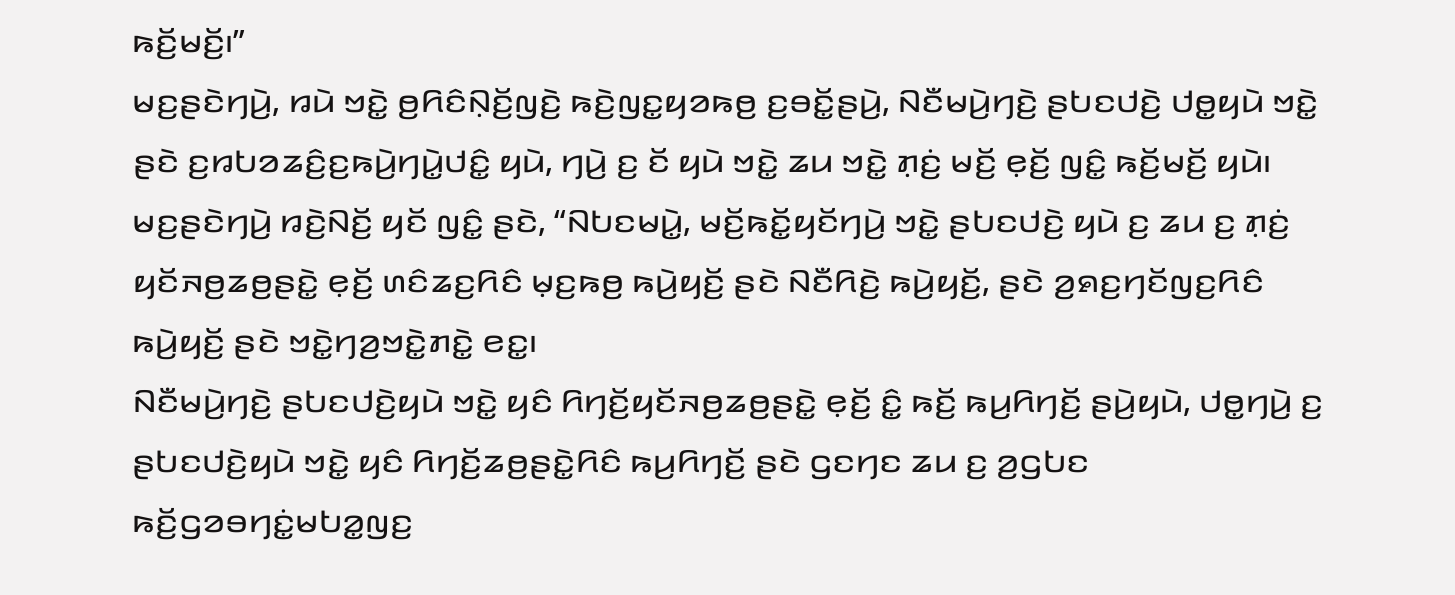ꤒꤢꤩ꤬ꤗꤢꤩ꤬꤯”
ꤗꤢ꤬ꤔꤢꤧꤚꤣꤧ꤬, ꤙꤣꤧ ꤠꤢꤧ꤭ ꤥ꤬ꤖꤢꤨꤡ꤫ꤢꤩ꤬ꤜꤢꤧ꤬ ꤒꤢꤧ꤬ꤜꤢ꤭ꤟꤤꤒꤥ꤬ ꤢ꤬ꤋꤢꤩ꤭ꤔꤣꤧ꤬, ꤡꤢꤪꤗꤣꤧ꤬ꤚꤢꤧ꤬ ꤔꤝꤢꤓꤢꤧ꤬ ꤓꤥ꤭ꤟꤣꤧ ꤠꤢꤧ꤭ ꤔꤢꤧ ꤢ꤬ꤙꤝꤤꤘꤢꤨ꤬ꤢ꤬ꤒꤣꤧ꤬ꤚꤣꤧ꤭ꤓꤢꤨ꤭ ꤟꤣꤧ, ꤚꤣꤧ꤬ ꤢ꤬ ꤢꤩ ꤟꤣꤧ ꤠꤢꤧ꤭ ꤘꤣ ꤠꤢꤧ꤭ ꤊ꤫ꤢꤦ꤬ ꤗꤢꤩ꤬ ꤕ꤫ꤢꤩ꤬ ꤜꤢꤨ꤭ ꤒꤢꤩ꤬ꤗꤢꤩ꤬ ꤟꤣꤧ꤯
ꤗꤢ꤬ꤔꤢꤧꤚꤣꤧ꤬ ꤙꤢꤧ꤬ꤡꤢꤩ꤬ ꤟꤢꤩ ꤜꤢꤨ꤭ ꤔꤢꤧ, “ꤡꤝꤢꤗꤣꤧ꤭, ꤗꤢꤩ꤬ꤒꤢꤩ꤭ꤟꤢꤩꤚꤣꤧ꤬ ꤠꤢꤧ꤭ ꤔꤝꤢꤓꤢꤧ꤬ ꤟꤣꤧ ꤢ꤬ ꤘꤣ ꤢ꤬ ꤊ꤫ꤢꤦ꤬ ꤟꤢꤩꤏꤥ꤬ꤘꤥ꤬ꤔꤢꤧ꤭ ꤕ꤫ꤢꤩ꤬ ꤛꤢꤨꤘꤢ꤬ꤖꤢꤨ ꤗ꤫ꤢ꤬ꤒꤥ꤬ ꤒꤣꤧ꤬ꤟꤢꤩ꤬ ꤔꤢꤧ ꤡꤢꤪꤖꤢꤧ꤬ ꤒꤣꤧ꤬ꤟꤢꤩ꤬, ꤔꤢꤧ ꤤ꤬ꤎꤢ꤬ꤚꤢꤩꤜꤢ꤬ꤖꤢꤨ ꤒꤣꤧ꤬ꤟꤢꤩ꤬ ꤔꤢꤧ ꤠꤢꤧ꤭ꤚꤤ꤬ꤠꤢꤧ꤭ꤊꤢꤧ꤭ ꤕꤢ꤭꤯
ꤡꤢꤪꤗꤣꤧ꤬ꤚꤢꤧ꤬ ꤔꤝꤢꤓꤢꤧ꤬ꤟꤣꤧ ꤠꤢꤧ꤭ ꤟꤢꤨ ꤖꤚꤢꤩ꤬ꤟꤢꤩꤏꤥ꤬ꤘꤥ꤬ꤔꤢꤧ꤭ ꤕ꤫ꤢꤩ꤬ ꤢꤨ꤭ ꤒꤢꤩ꤬ ꤒꤣ꤬ꤖꤚꤢꤩ꤬ ꤔꤣꤧ꤬ꤟꤣꤧ, ꤓꤥ꤭ꤚꤣꤧ꤬ ꤢ꤬ ꤔꤝꤢꤓꤢꤧ꤬ꤟꤣꤧ ꤠꤢꤧ꤭ ꤟꤢꤨ ꤖꤚꤢꤩ꤬ꤘꤥ꤬ꤔꤢꤧ꤭ꤖꤢꤨ ꤒꤣ꤬ꤖꤚꤢꤩ꤬ ꤔꤢꤧ ꤞꤢꤚꤢ ꤘꤣ ꤢ꤬ ꤤ꤬ꤞꤝꤢ ꤒꤢꤩ꤬ꤞꤤꤋꤚꤢꤦ꤭ꤗꤝꤤ꤭ꤜꤢ꤬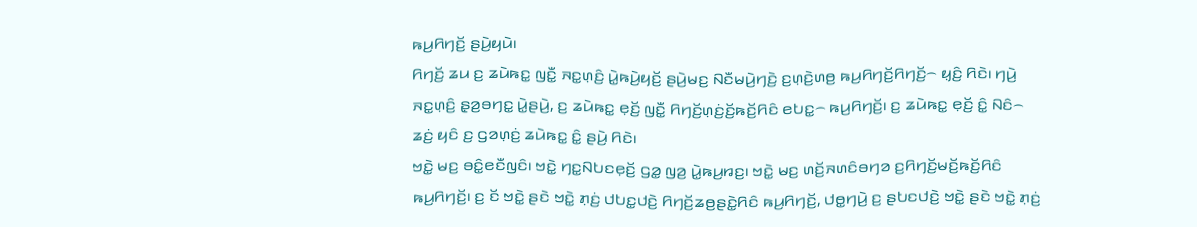ꤒꤣ꤬ꤖꤚꤢꤩ꤬ ꤔꤣꤧ꤬ꤟꤣꤧ꤯
ꤖꤚꤢꤩ꤬ ꤘꤣ ꤢ꤬ ꤘꤣꤧꤒꤢ꤭ ꤜꤢꤪ꤭ ꤏꤢ꤭ꤛ꤫ꤢꤨ꤬ ꤣꤧ꤭ꤒꤣꤧ꤬ꤟꤢꤩ꤬ ꤔꤣꤧ꤬ꤗꤢ꤬ ꤡꤢꤪꤗꤣꤧ꤬ꤚꤢꤧ꤬ ꤢ꤬ꤛ꤫ꤢꤧ꤬ꤛꤥ꤬ ꤒꤣ꤬ꤖꤚꤢꤩ꤬ꤖꤚꤢꤩ꤬꤮ ꤟ꤫ꤢꤨ꤬ ꤖꤢꤧ꤯ ꤚꤣꤧ꤬ ꤏꤢ꤭ꤛ꤫ꤢꤨ꤬ ꤔ꤫ꤤ꤬ꤋꤚꤢ꤭ ꤣꤧ꤭ꤔꤣꤧ꤬, ꤢ꤬ ꤘꤣꤧꤒꤢ꤭ ꤕ꤫ꤢꤩ꤬ ꤜꤢꤪ꤭ ꤖꤚꤢꤩ꤬ꤛ꤫ꤢꤦ꤬ꤢꤩ꤬ꤒꤢꤩ꤬ꤖꤢꤨ ꤕꤝꤢ꤭꤮ ꤒꤣ꤬ꤖꤚꤢꤩ꤬꤯ ꤢ꤬ ꤘꤣꤧꤒꤢ꤭ ꤕ꤫ꤢꤩ꤬ ꤢꤨ꤭ ꤡꤢꤨ꤮ ꤘꤢꤦ꤬ ꤟꤢꤨ ꤢ꤬ ꤞꤤꤛ꤫ꤢꤦ꤬ ꤘꤣꤧꤒꤢ꤭ ꤢꤨ꤭ ꤔꤣꤧ꤬ ꤖꤢꤧ꤯
ꤠꤢꤧ꤭ ꤗꤢ꤬ ꤋꤢꤨ꤭ꤕꤢꤪꤜꤢꤨ꤯ ꤠꤢꤧ꤭ ꤚꤢ꤭ꤡꤝꤢꤕ꤫ꤢꤩ꤬ ꤞꤤ꤭ ꤜꤤ꤬ ꤣꤧ꤭ꤒꤣ꤬ꤙꤢ꤬꤯ ꤠꤢꤧ꤭ ꤗꤢ꤬ ꤛꤢꤩ꤬ꤏꤛꤢꤨꤋꤚꤤ ꤢ꤬ꤖꤚꤢꤩ꤬ꤗꤢꤩ꤬ꤒꤢꤩ꤬ꤖꤢꤨ ꤒꤣ꤬ꤖꤚꤢꤩ꤬꤯ ꤢ꤬ ꤢꤩ ꤠꤢꤧ꤭ ꤔꤢꤧ ꤠꤢꤧ꤭ ꤊ꤫ꤢꤦ꤬ ꤓꤝꤢ꤭ꤓꤢꤧ꤬ ꤖꤚꤢꤩ꤬ꤘꤥ꤬ꤔꤢꤧ꤭ꤖꤢꤨ ꤒꤣ꤬ꤖꤚꤢꤩ꤬, ꤓꤥ꤭ꤚꤣꤧ꤬ ꤢ꤬ ꤔꤝꤢꤓꤢꤧ꤬ ꤠꤢꤧ꤭ ꤔꤢꤧ ꤠꤢꤧ꤭ ꤊ꤫ꤢꤦ꤬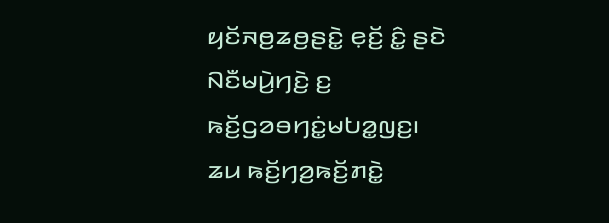ꤟꤢꤩꤏꤥ꤬ꤘꤥ꤬ꤔꤢꤧ꤭ ꤕ꤫ꤢꤩ꤬ ꤢꤨ꤭ ꤔꤢꤧ ꤡꤢꤪꤗꤣꤧ꤬ꤚꤢꤧ꤬ ꤢ꤬ ꤒꤢꤩ꤬ꤞꤤꤋꤚꤢꤦ꤭ꤗꤝꤤ꤭ꤜꤢ꤬꤯
ꤘꤣ ꤒꤢꤩ꤬ꤚꤤ꤬ꤒꤢꤩ꤬ꤊꤢꤧ꤭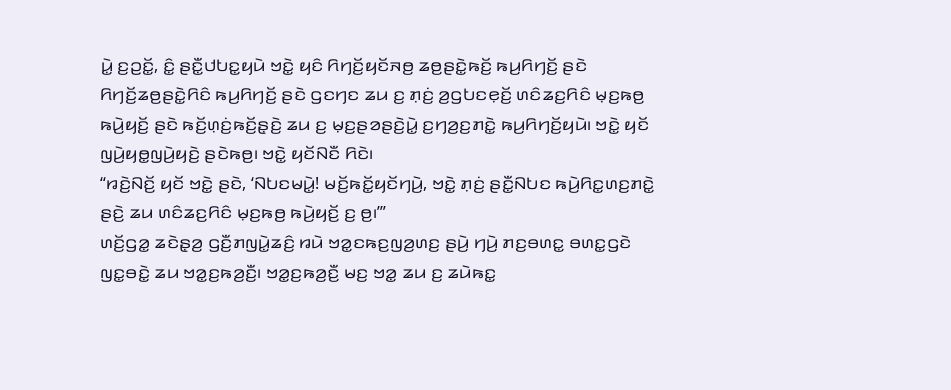ꤣꤧ꤭ ꤢ꤬ꤑꤢꤩ꤭, ꤢꤨ꤭ ꤔꤢꤪ꤭ꤓꤝꤢ꤭ꤟꤣꤧ ꤠꤢꤧ꤭ ꤟꤢꤨ ꤖꤚꤢꤩ꤬ꤟꤢꤩꤏꤥ꤬ ꤘꤥ꤬ꤔꤢꤧ꤭ꤒꤢꤩ꤬ ꤒꤣ꤬ꤖꤚꤢꤩ꤬ ꤔꤢꤧ ꤖꤚꤢꤩ꤬ꤘꤥ꤬ꤔꤢꤧ꤭ꤖꤢꤨ ꤒꤣ꤬ꤖꤚꤢꤩ꤬ ꤔꤢꤧ ꤞꤢꤚꤢ ꤘꤣ ꤢ꤬ ꤊ꤫ꤢꤦ꤬ ꤤ꤬ꤞꤝꤢꤕ꤫ꤢꤩ꤬ ꤛꤢꤨꤘꤢ꤬ꤖꤢꤨ ꤗ꤫ꤢ꤬ꤒꤥ꤬ ꤒꤣꤧ꤬ꤟꤢꤩ꤬ ꤔꤢꤧ ꤒꤢꤩ꤬ꤛ꤫ꤢꤦ꤬ꤒꤢꤩ꤬ꤔ꤫ꤢꤧ꤬ ꤘꤣ ꤢ꤬ ꤗ꤫ꤢ꤬ꤔꤤꤔꤢꤧ꤬ꤣꤧ꤭ ꤢ꤬ꤚꤤ꤬ꤢ꤬ꤊꤢꤧ꤭ ꤒꤣ꤬ꤖꤚꤢꤩ꤬ꤟꤣꤧ꤯ ꤠꤢꤧ꤭ ꤟꤢꤩ ꤜꤣꤧ꤬ꤟꤥ꤭ꤜꤣꤧ꤬ꤟꤢꤧ꤬ ꤔꤢꤧꤒꤥ꤬꤯ ꤠꤢꤧ꤭ ꤟꤢꤩꤡꤢꤪ ꤖꤢꤧ꤯
“ꤙꤢꤧ꤬ꤡꤢꤩ꤬ ꤟꤢꤩ ꤠꤢꤧ꤭ ꤔꤢꤧ, ‘ꤡꤝꤢꤗꤣꤧ꤭! ꤗꤢꤩ꤬ꤒꤢꤩ꤭ꤟꤢꤩꤚꤣꤧ꤬, ꤠꤢꤧ꤭ ꤊ꤫ꤢꤦ꤬ ꤔꤢꤪ꤭ꤡꤝꤢ ꤒꤣꤧ꤬ꤖꤢ꤭ꤛꤢ꤬ꤊꤢꤧ꤭ ꤔꤢꤧ꤬ ꤘꤣ ꤛꤢꤨꤘꤢ꤬ꤖꤢꤨ ꤗ꤫ꤢ꤬ꤒꤥ꤬ ꤒꤣꤧ꤬ꤟꤢꤩ꤬ ꤢ꤬ ꤥ꤬꤯’”
ꤛꤢꤩ꤬ꤞꤤ꤭ ꤘꤢꤧꤔ꤫ꤤ꤬ ꤞꤢꤪ꤬ꤊꤜꤣꤧ꤭ꤘꤢꤨ꤬ ꤙꤣꤧ ꤠꤤ꤭ꤢꤒꤢ꤬ꤜꤤ꤬ꤛꤢ꤬ ꤔꤣꤧ꤬ ꤚꤣꤧ꤬ ꤊꤢ꤬ꤋꤛꤢ꤭ ꤋꤛꤢ꤭ꤞꤢꤧ ꤜꤢ꤭ꤋꤢꤧ꤭ ꤘꤣ ꤠꤤ꤭ꤢ꤬ꤒꤤ꤬ꤢꤪ꤬꤯ ꤠꤤ꤭ꤢ꤬ꤒꤤ꤬ꤢꤪ꤬ ꤗꤢ꤬ ꤠꤤ꤭ ꤘꤣ ꤢ꤬ ꤘꤣꤧꤒꤢ꤭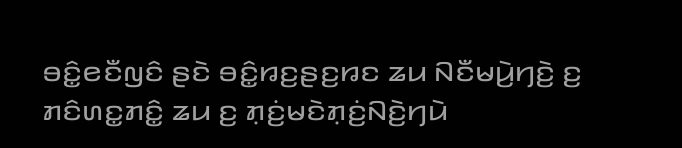ꤋꤢꤨ꤭ꤕꤢꤪꤜꤢꤨ ꤔꤢꤧ ꤋꤢꤨ꤭ꤙꤢ꤬ꤔꤢ꤬ꤙꤢ ꤘꤣ ꤡꤢꤪꤗꤣꤧ꤬ꤚꤢꤧ꤬ ꤢ꤬ ꤊꤢꤨꤛꤢ꤭ꤊꤢꤨ꤭ ꤘꤣ ꤢ꤬ ꤊ꤫ꤢꤦ꤬ꤗꤢꤧꤊ꤫ꤢꤦ꤬ꤡꤢꤧ꤬ꤚꤣꤧ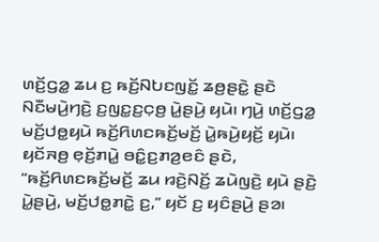ꤛꤢꤩ꤬ꤞꤤ꤭ ꤘꤣ ꤢ꤬ ꤒꤢꤩ꤬ꤡꤝꤢꤜꤢꤩ꤭ ꤘꤥ꤬ꤔꤢꤧ꤭ ꤔꤢꤧ ꤡꤢꤪꤗꤣꤧ꤬ꤚꤢꤧ꤬ ꤢ꤬ꤜꤢ꤭ꤢ꤬ꤍ꤫ꤥ꤬ ꤣꤧ꤭ꤔꤣꤧ꤬ ꤟꤣꤧ꤯ ꤚꤣꤧ꤬ ꤛꤢꤩ꤬ꤞꤤ꤭ ꤗꤢꤩ꤬ꤓꤥ꤭ꤟꤣꤧ ꤒꤢꤩ꤬ꤖꤛꤢꤒꤢꤩ꤬ꤗꤢꤩ꤬ ꤣꤧ꤭ꤒꤣꤧ꤬ꤟꤢꤩ꤬ ꤟꤣꤧ꤯
ꤟꤢꤩꤏꤥ꤬ ꤕ꤫ꤢꤩ꤬ꤊꤣꤧ꤭ ꤋꤢꤨ꤭ꤢ꤬ꤊꤤ꤬ꤕꤢꤨ ꤔꤢꤧ, “ꤒꤢꤩ꤬ꤖꤛꤢꤒꤢꤩ꤬ꤗꤢꤩ꤬ ꤘꤣ ꤙꤢꤧ꤬ꤡꤢꤩ꤬ ꤘꤣꤧꤜꤢꤧ꤬ ꤟꤣꤧ ꤔꤢꤧ꤬ ꤣꤧ꤭ꤔꤣꤧ꤬, ꤗꤢꤩ꤬ꤓꤥ꤭ꤊꤢꤧ꤭ ꤢ꤬,” ꤟꤢꤩ ꤢ꤬ ꤟꤢꤨꤔꤣꤧ꤬ ꤔꤤ꤯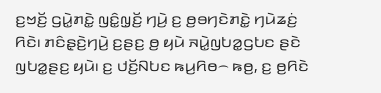ꤢ꤬ꤠꤢꤩ꤬ ꤞꤣꤧ꤭ꤊꤢꤧ꤭ ꤜꤢꤨ꤭ꤜ꤫ꤢꤩ꤬ ꤚꤣꤧ꤬ ꤢ꤬ ꤥ꤬ꤋꤚꤢꤧꤊꤢꤧ꤭ ꤚꤣꤧꤘꤢꤦ꤬ ꤖꤢꤧ꤯ ꤊꤢꤨꤔ꤫ꤢꤧ꤬ꤚꤣꤧ꤬ ꤢ꤬ꤔꤢ꤬ ꤥ꤬ ꤟꤣꤧ ꤏꤣꤧ꤭ꤜꤝꤤ꤭ꤞꤝꤢ ꤔꤢꤧ ꤜꤝꤤ꤭ꤔꤢ꤬ ꤟꤣꤧ꤯ ꤢ꤬ ꤓꤢꤩ꤬ꤡꤝꤢ ꤒꤣ꤬ꤖꤥ꤮ ꤒꤥ꤬, ꤢ꤬ ꤥ꤬ꤖꤢꤧ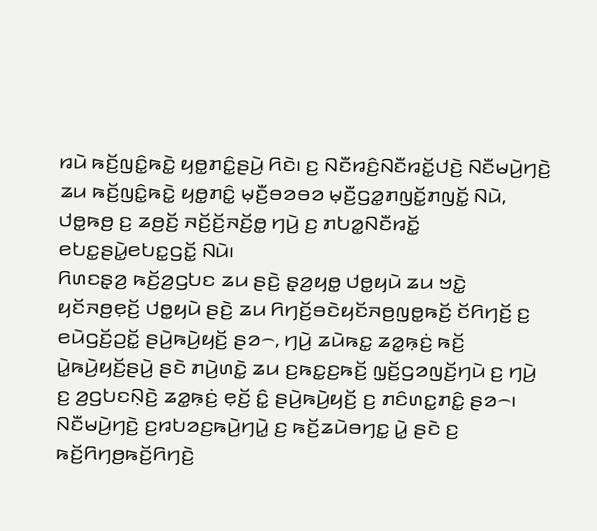ꤙꤣꤧ ꤒꤢꤩ꤬ꤜꤢꤨ꤭ꤒꤢꤧ꤭ ꤟꤥ꤭ꤊꤢꤨ꤭ꤔꤣꤧ꤬ ꤖꤢꤧ꤯ ꤢ꤬ ꤡꤢꤪꤙꤢꤨ꤬ꤡꤢꤪꤙꤢꤩ꤭ꤓꤢꤧ꤬ ꤡꤢꤪꤗꤣꤧ꤬ꤚꤢꤧ꤬ ꤘꤣ ꤒꤢꤩ꤬ꤜꤢꤨ꤭ꤒꤢꤧ꤭ ꤟꤥ꤭ꤊꤢꤨ꤭ ꤗ꤫ꤢꤪ꤬ꤋꤤꤋꤤ ꤗ꤫ꤢꤪ꤬ꤞꤤ꤭ꤊꤜꤢꤩ꤭ꤊꤜꤢꤩ꤭ ꤡꤣꤧ, ꤓꤥ꤭ꤒꤥ꤬ ꤢ꤬ ꤘꤥ꤬ꤢꤩ꤬ ꤏꤢꤩ꤬ꤢꤩ꤬ꤏꤢꤩ꤬ꤥ꤭ ꤚꤣꤧ꤬ ꤢ꤬ ꤊꤝꤤ꤭ꤡꤢꤪꤙꤢꤩ꤭ ꤕꤝꤢ꤭ꤔꤣꤧ꤭ꤕꤝꤢ꤭ꤞꤢꤩ꤭ ꤡꤣꤧ꤯
ꤖꤛꤢꤔ꤫ꤤ꤬ ꤒꤢꤩ꤬ꤤ꤬ꤞꤝꤢ ꤘꤣ ꤔꤢꤧ꤬ ꤔ꤫ꤤ꤬ꤟꤥ꤭ ꤓꤥ꤭ꤟꤣꤧ ꤘꤣ ꤠꤢꤧ꤭ ꤟꤢꤩꤏꤥ꤬ꤕ꤫ꤢꤩ꤬ ꤓꤥ꤭ꤟꤣꤧ ꤔꤢꤧ꤬ ꤘꤣ ꤖꤚꤢꤩ꤬ꤋꤢꤧꤟꤢꤩꤏꤥ꤬ꤜꤥ꤭ꤒꤢꤩ꤬ ꤢꤩꤖꤚꤢꤩ꤬ ꤢ꤬ ꤕꤣꤧꤞꤢꤩ꤬ꤑꤢꤩ꤭ ꤔꤣꤧ꤬ꤒꤣꤧ꤬ꤟꤢꤩ꤬ ꤔꤤ꤮, ꤚꤣꤧ꤬ ꤘꤣꤧꤒꤢ꤭ ꤘꤤ꤭ꤒ꤫ꤢꤦ꤬ ꤒꤢꤩ꤬ ꤣꤧ꤭ꤒꤣꤧ꤬ꤟꤢꤩ꤬ꤔꤣꤧ꤬ ꤔꤢꤧ ꤊꤣꤧ꤬ꤛꤢꤧ꤭ ꤘꤣ ꤢ꤬ꤒꤢ꤭ꤢ꤬ꤒꤢꤩ꤬ ꤜ꤫ꤢꤩ꤬ꤞꤤꤜꤢꤩ꤬ꤚꤣꤧ ꤢ꤬ ꤚꤣꤧ꤬ ꤢ꤬ ꤤ꤬ꤞꤝꤢꤡ꤫ꤢꤧ꤬ ꤘꤤ꤭ꤒ꤫ꤢꤦ꤬ ꤕ꤫ꤢꤩ꤬ ꤢꤨ꤭ ꤔꤣꤧ꤬ꤒꤣꤧ꤬ꤟꤢꤩ꤬ ꤢ꤬ ꤊꤢꤨꤛꤢ꤭ꤊꤢꤨ꤭ ꤔꤤ꤮꤯
ꤡꤢꤪꤗꤣꤧ꤬ꤚꤢꤧ꤬ ꤢ꤬ꤙꤝꤤꤢ꤬ꤒꤣꤧ꤬ꤚꤣꤧ꤭ ꤢ꤬ ꤒꤢꤩ꤬ꤘꤣꤧꤋꤚꤢ꤭ ꤣꤧ꤭ ꤔꤢꤧ ꤢ꤬ ꤒꤢꤩ꤬ꤖꤚꤥ꤬ꤒꤢꤩ꤬ꤖꤚꤢꤧ꤬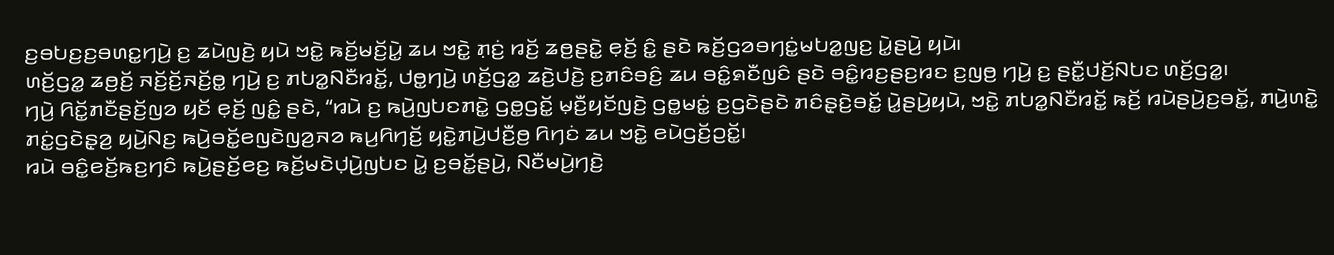ꤢ꤬ꤋꤝꤢ꤬ꤢ꤬ꤋꤛꤢ꤭ꤚꤣꤧ꤬ ꤢ꤬ ꤘꤣꤧꤜꤢꤧ꤬ ꤟꤣꤧ ꤠꤢꤧ꤭ ꤒꤢꤩ꤬ꤗꤢꤩ꤬ꤣꤧ꤭ ꤘꤣ ꤠꤢꤧ꤭ ꤊ꤫ꤢꤦ꤬ ꤙꤢꤩ꤬ ꤘꤥ꤬ꤔꤢꤧ꤭ ꤕ꤫ꤢꤩ꤬ ꤢꤨ꤭ ꤔꤢꤧ ꤒꤢꤩ꤬ꤞꤤꤋꤚꤢꤦ꤭ꤗꤝꤤ꤭ꤜꤢ꤬ ꤣꤧ꤭ꤔꤣꤧ꤬ ꤟꤣꤧ꤯
ꤛꤢꤩ꤬ꤞꤤ꤭ ꤘꤥ꤬ꤢꤩ꤬ ꤏꤢꤩ꤬ꤢꤩ꤬ꤏꤢꤩ꤬ꤥ꤭ ꤚꤣꤧ꤬ ꤢ꤬ ꤊꤝꤤ꤭ꤡꤢꤪꤙꤢꤩ꤭, ꤓꤥ꤭ꤚꤣꤧ꤬ ꤛꤢꤩ꤬ꤞꤤ꤭ ꤘꤢꤧ꤬ꤓꤢꤧ꤬ ꤢ꤬ꤊꤢꤨꤋꤢꤨ꤬ ꤘꤣ ꤋꤢꤨ꤭ꤎꤢꤪꤜꤢꤨ ꤔꤢꤧ ꤋꤢꤨ꤭ꤙꤢ꤬ꤔꤢ꤬ꤙꤢ ꤢ꤬ꤜꤥ꤬ ꤚꤣꤧ꤬ ꤢ꤬ ꤔꤢꤪ꤭ꤓꤢꤩ꤬ꤡꤝꤢ ꤛꤢꤩ꤬ꤞꤤ꤭꤯
ꤚꤣꤧ꤬ ꤖꤢꤩ꤭ꤊꤢꤪꤔꤢꤩ꤬ꤜꤤ ꤟꤢꤩ ꤕ꤫ꤢꤩ꤬ ꤜꤢꤨ꤭ ꤔꤢꤧ, “ꤙꤣꤧ ꤢ꤬ ꤒꤣꤧ꤬ꤜꤝꤢꤊꤢꤧ꤭ ꤞꤥ꤭ꤞꤢꤩ꤭ ꤗ꤫ꤢꤪ꤬ꤟꤢꤩꤜꤢꤧ꤬ ꤞꤥ꤭ꤗꤢꤦ꤭ ꤢ꤬ꤞꤢꤧꤔꤢꤧ ꤊꤢꤨꤔ꤫ꤢꤧ꤬ꤋꤢꤩ꤭ ꤣꤧ꤭ꤔꤣꤧ꤬ꤟꤣꤧ, ꤠꤢꤧ꤭ ꤊꤝꤤ꤭ꤡꤢꤪꤙꤢꤩ꤭ ꤒꤢꤩ꤬ ꤙꤣꤧꤔꤣꤧ꤬ꤢ꤬ꤋꤢꤩ꤭, ꤊꤣꤧ꤬ꤛꤢꤧ꤭ ꤊꤢꤦ꤭ꤞꤢꤧꤔ꤫ꤤ꤬ ꤟꤣꤧ꤬ꤡꤢ꤬ ꤒꤣꤧ꤬ꤋꤢꤩ꤭ꤕꤜꤢꤧꤜꤤ꤬ꤏꤤ ꤒꤣ꤬ꤖꤚꤢꤩ꤬ ꤟꤢꤧ꤭ꤊꤣꤧ꤬ꤓꤢꤪ꤬ꤥ꤬ ꤖꤚꤢꤦ ꤘꤣ ꤠꤢꤧ꤭ ꤕꤣꤧꤞꤢꤩ꤬ꤑꤢꤩ꤭꤯
ꤙꤣꤧ ꤋꤢꤨ꤭ꤕꤢꤩ꤬ꤒꤢ꤬ꤚꤢꤨ ꤒꤣꤧ꤬ꤔꤢꤩ꤬ꤕꤢ꤬ ꤒꤢꤩ꤬ꤗꤢꤧꤓ꤫ꤣꤧ꤬ꤜꤝꤢ ꤣꤧ꤭ ꤢ꤬ꤋꤢꤩ꤭ꤔꤣꤧ꤬, ꤡꤢꤪꤗꤣꤧ꤬ꤚꤢꤧ꤬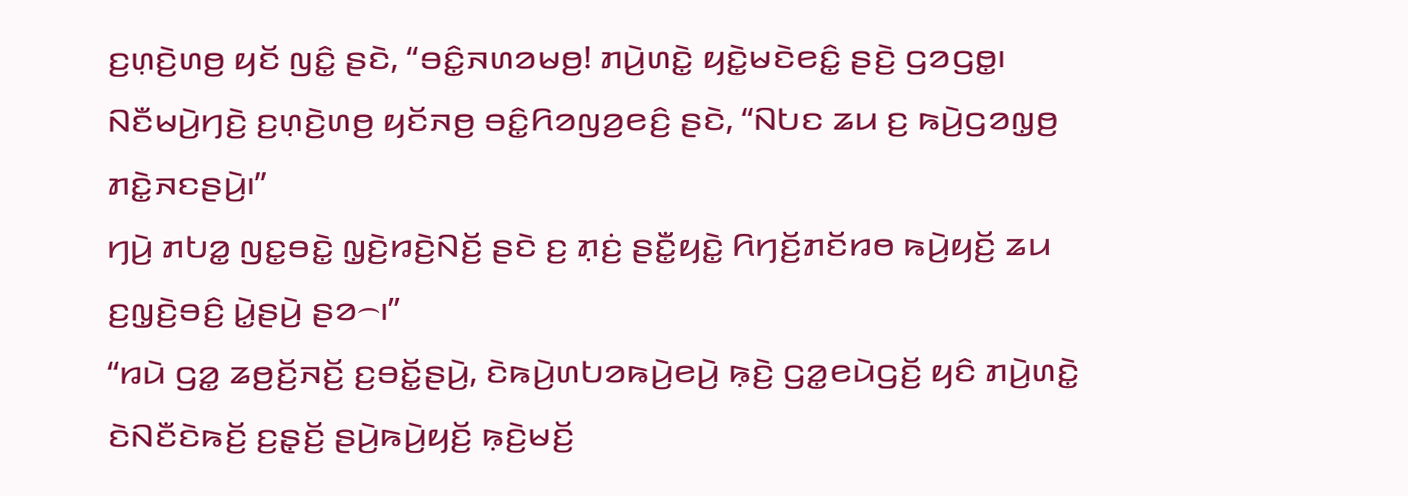ꤢ꤬ꤛ꤫ꤢꤧ꤬ꤛꤥ꤬ ꤟꤢꤩ ꤜꤢꤨ꤭ ꤔꤢꤧ, “ꤋꤢꤨ꤭ꤏꤛꤤꤗꤥ꤬! ꤊꤣꤧ꤬ꤛꤢꤧ꤭ ꤟꤢꤧ꤭ꤗꤢꤧꤕꤢꤨ꤭ ꤔꤢꤧ꤬ ꤞꤤꤞꤥ꤭꤯
ꤡꤢꤪꤗꤣꤧ꤬ꤚꤢꤧ꤬ ꤢ꤬ꤛ꤫ꤢꤧ꤬ꤛꤥ꤬ ꤟꤢꤩꤏꤥ꤬ ꤋꤢꤨ꤭ꤖꤤꤜꤤ꤬ꤕꤢꤨ꤬ ꤔꤢꤧ, “ꤡꤝꤢ ꤘꤣ ꤢ꤬ ꤒꤣꤧ꤬ꤞꤤꤜ꤫ꤥ꤬ ꤊꤢꤧ꤭ꤏꤢꤔꤣꤧ꤬꤯”
ꤚꤣꤧ꤬ ꤊꤝꤤ꤭ ꤜꤢ꤭ꤋꤢꤧ꤭ ꤜ꤫ꤢꤧ꤬ꤙꤢꤧ꤬ꤡꤢꤩ꤬ ꤔꤢꤧ ꤢ꤬ ꤊ꤫ꤢꤦ꤬ ꤔꤢꤪ꤭ꤟꤢꤧ꤭ ꤖꤚꤢꤩ꤬ꤊꤢꤩꤙꤥ ꤒꤣꤧ꤬ꤟꤢꤩ꤬ ꤘꤣ ꤢ꤬ꤜ꤫ꤢꤧ꤬ꤋꤢꤨ꤬ ꤣꤧ꤭ꤔꤣꤧ꤬ ꤔꤤ꤮꤯”
“ꤙꤣꤧ ꤞꤤ꤭ ꤘꤥ꤬ꤢꤩ꤬ꤏꤢꤩ꤬ ꤢ꤬ꤋꤢꤩ꤭ꤔꤣꤧ꤬, ꤢꤧꤒꤣꤧ꤬ꤛꤝꤤꤒꤣꤧ꤬ꤕꤣꤧ꤬ ꤒ꤫ꤢꤧ꤬ ꤞꤤ꤭ꤕꤣꤧꤞꤢꤩ꤬ ꤟꤢꤨ ꤊꤣꤧ꤬ꤛꤢꤧ꤭ ꤢꤧꤡꤢꤪꤢꤧꤒꤢꤩ꤬ ꤢ꤬ꤔ꤫ꤢꤩ꤬ ꤔꤣꤧ꤬ꤒꤣꤧ꤬ꤟꤢꤩ꤬ ꤒ꤫ꤢꤧ꤬ꤗꤢꤩ꤬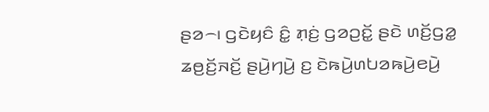ꤔꤤ꤮꤯ ꤞꤢꤧꤟꤢꤨ ꤢꤨ꤭ ꤊ꤫ꤢꤦ꤬ ꤞꤤꤑꤢꤩ꤭ ꤔꤢꤧ ꤛꤢꤩ꤬ꤞꤤ꤭ ꤘꤥ꤬ꤢꤩ꤬ꤏꤢꤩ꤬ ꤔꤣꤧ꤬ꤚꤣꤧ꤬ ꤢ꤬ ꤢꤧꤒꤣꤧ꤬ꤛꤝꤤꤒꤣꤧ꤬ꤕꤣꤧ꤬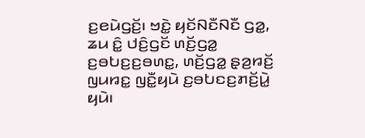ꤢ꤬ꤕꤣꤧꤞꤢꤩ꤬꤯ ꤠꤢꤧ꤭ ꤟꤢꤩꤡꤢꤪꤡꤢꤪ ꤞꤤ꤭, ꤘꤣ ꤢꤨ꤭ ꤓꤢꤨ꤬ꤞꤢꤩ ꤛꤢꤩ꤬ꤞꤤ꤭ ꤢ꤬ꤋꤝꤢ꤬ꤢ꤬ꤋꤛꤢ꤭, ꤛꤢꤩ꤬ꤞꤤ꤭ ꤔ꤫ꤤ꤬ꤙꤢꤩ꤬ ꤜꤣꤙꤢ꤭ ꤜꤢꤪ꤭ꤟꤣꤧ ꤢ꤬ꤋꤝꤢꤢ꤬ꤊꤢꤩ꤬ꤣꤧ꤭ ꤟꤣꤧ꤯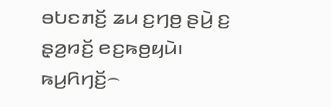ꤋꤝꤢꤊꤢꤩ꤬ ꤘꤣ ꤢ꤬ꤚꤥ꤬ ꤔꤣꤧ꤬ ꤢ꤬ ꤔ꤫ꤤ꤬ꤙꤢꤩ꤬ ꤕꤢ꤬ꤒꤥ꤬ꤟꤣꤧ꤯
ꤒꤣ꤬ꤖꤚꤢꤩ꤬꤮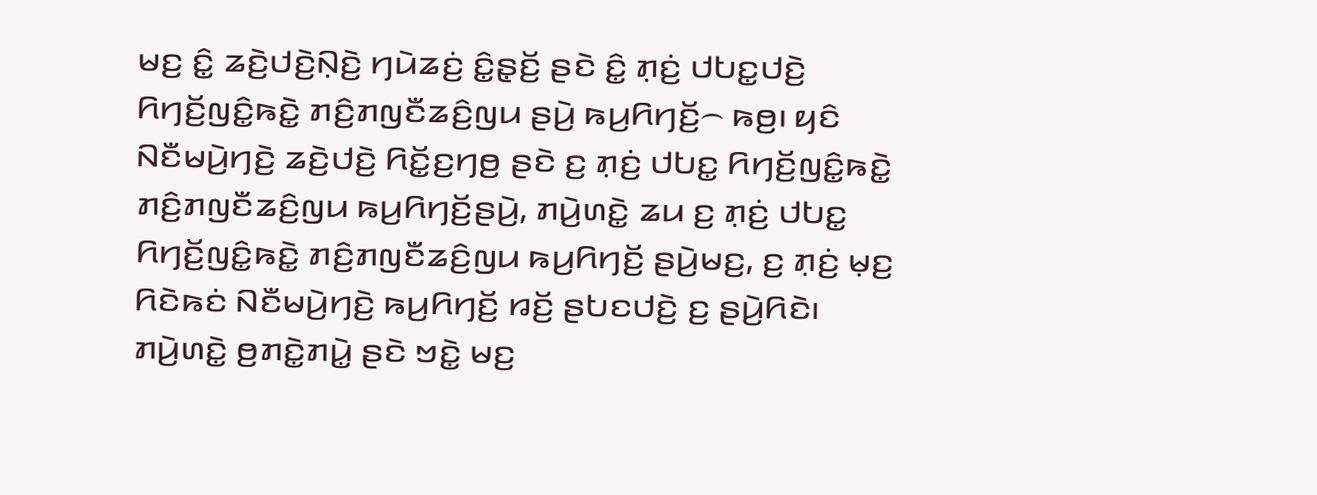ꤗꤢ꤬ ꤢꤨ꤭ ꤘꤢꤧ꤬ꤓꤢꤧ꤬ꤡ꤫ꤢꤧ꤬ ꤚꤣꤧꤘꤢꤦ꤬ ꤢꤨ꤭ꤔ꤫ꤢꤩ꤬ ꤔꤢꤧ ꤢꤨ꤭ ꤊ꤫ꤢꤦ꤬ ꤓꤝꤢ꤭ꤓꤢꤧ꤬ ꤖꤚꤢꤩ꤬ꤜꤢꤨ꤭ꤒꤢꤧ꤭ ꤊꤢꤨ꤬ꤊꤜꤢꤪꤘꤢꤨ꤬ꤜꤣ ꤔꤣꤧ꤬ ꤒꤣ꤬ꤖꤚꤢꤩ꤬꤮ ꤒꤥ꤬꤯ ꤟꤢꤨ ꤡꤢꤪꤗꤣꤧ꤬ꤚꤢꤧ꤬ ꤘꤢꤧ꤬ꤓꤢꤧ꤬ ꤖꤢꤩ꤭ꤢ꤬ꤚꤥ꤬ ꤔꤢꤧ ꤢ꤬ ꤊ꤫ꤢꤦ꤬ ꤓꤝꤢ꤭ ꤖꤚꤢꤩ꤬ꤜꤢꤨ꤭ꤒꤢꤧ꤭ ꤊꤢꤨ꤬ꤊꤜꤢꤪꤘꤢꤨ꤬ꤜꤣ ꤒꤣ꤬ꤖꤚꤢꤩ꤬ꤔꤣꤧ꤬, ꤊꤣꤧ꤬ꤛꤢꤧ꤭ ꤘꤣ ꤢ꤬ ꤊ꤫ꤢꤦ꤬ ꤓꤝꤢ꤭ ꤖꤚꤢꤩ꤬ꤜꤢꤨ꤭ꤒꤢꤧ꤭ ꤊꤢꤨ꤬ꤊꤜꤢꤪꤘꤢꤨ꤬ꤜꤣ ꤒꤣ꤬ꤖꤚꤢꤩ꤬ ꤔꤣꤧ꤬ꤗꤢ꤬, ꤢ꤬ ꤊ꤫ꤢꤦ꤬ ꤗ꤫ꤢ꤬ ꤖꤢꤧꤒꤢꤦ ꤡꤢꤪꤗꤣꤧ꤬ꤚꤢꤧ꤬ ꤒꤣ꤬ꤖꤚꤢꤩ꤬ ꤙꤢꤩ꤬ ꤔꤝꤢꤓꤢꤧ꤬ ꤢ꤬ ꤔꤣꤧ꤬ꤖꤢꤧ꤯
ꤊꤣꤧ꤬ꤛꤢꤧ꤭ ꤥ꤬ꤊꤢꤧ꤭ꤊꤣꤧ꤭ ꤔꤢꤧ ꤠꤢꤧ꤭ ꤗꤢ꤬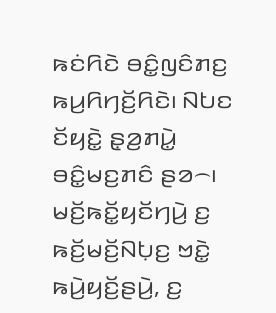ꤒꤢꤦꤖꤢꤧ ꤋꤢꤨ꤭ꤜꤢꤨꤊꤢ꤬ ꤒꤣ꤬ꤖꤚꤢꤩ꤬ꤖꤢꤧ꤯ ꤡꤝꤢ ꤢꤩꤟꤢꤧ꤭ ꤔ꤫ꤤ꤬ꤊꤣꤧ꤭ ꤋꤢꤨ꤭ꤗꤢ꤬ꤊꤢꤨ ꤔꤤ꤮꤯ ꤗꤢꤩ꤬ꤒꤢꤩ꤭ꤟꤢꤩꤚꤣꤧ꤬ ꤢ꤬ ꤒꤢꤩ꤬ꤗꤢꤩ꤬ꤡꤝ꤫ꤢ꤬ ꤠꤢꤧ꤭ ꤒꤣꤧ꤬ꤟꤢꤩ꤬ꤔꤣꤧ꤬, ꤢ꤬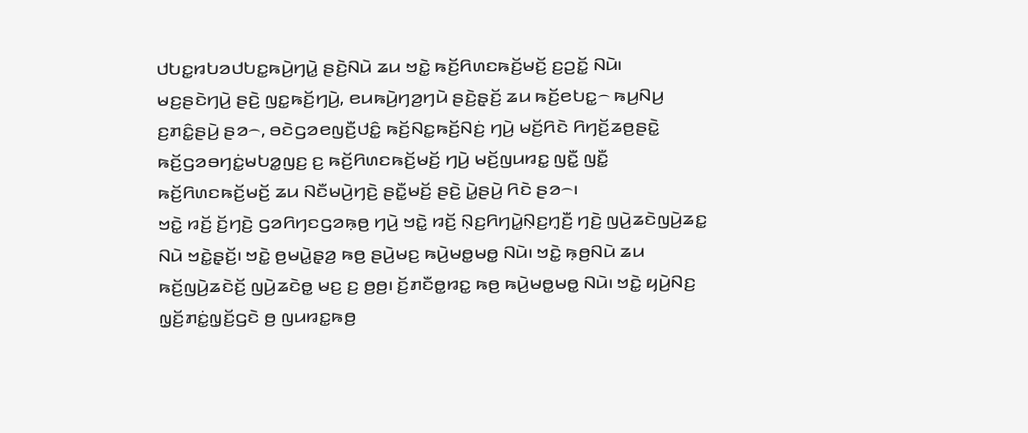ꤓꤝꤢ꤭ꤙꤝꤤꤓꤝꤢ꤭ꤒꤣꤧ꤬ꤚꤣꤧ꤭ ꤔꤢꤧ꤬ꤡꤣꤧ ꤘꤣ ꤠꤢꤧ꤭ ꤒꤢꤩ꤬ꤖꤛꤢꤒꤢꤩ꤬ꤗꤢꤩ꤬ ꤢ꤬ꤑꤢꤩ꤭ ꤡꤣꤧ꤯
ꤗꤢ꤬ꤔꤢꤧꤚꤣꤧ꤬ ꤔꤢꤧ꤬ ꤜꤢ꤭ꤒꤢꤩ꤬ꤚꤣꤧ꤬, ꤕꤣꤒꤣꤧ꤬ꤚꤤ꤬ꤚꤣꤧ ꤔꤢꤧ꤬ꤔ꤫ꤢꤩ꤬ ꤘꤣ ꤒꤢꤩ꤬ꤕꤝꤢ꤭꤮ ꤒꤣ꤬ꤡꤣ꤬ ꤢ꤬ꤊꤢꤨ꤭ꤔꤣꤧ꤬ ꤔꤤ꤮, ꤋꤢꤧꤞꤤꤕꤜꤢꤪ꤬ꤓꤢꤨ꤭ ꤒꤢꤩ꤬ꤡꤢ꤭ꤒꤢꤩ꤬ꤡꤢꤦ꤬ ꤚꤣꤧ꤬ ꤗꤢꤩ꤬ꤖꤢꤧ ꤖꤚꤢꤩ꤬ꤘꤥ꤬ꤔꤢꤧ꤭ ꤒꤢꤩ꤬ꤞꤤꤋꤚꤢꤦ꤭ꤗꤝꤤ꤭ꤜꤢ꤬ ꤢ꤬ ꤒꤢꤩ꤬ꤖꤛꤢꤒꤢꤩ꤬ꤗꤢꤩ꤬ ꤚꤣꤧ꤬ ꤗꤢꤩ꤬ꤜꤣꤙꤢ꤭ ꤜꤢꤪ꤭ ꤜꤢꤪ꤭ ꤒꤢꤩ꤬ꤖꤛꤢꤒꤢꤩ꤬ꤗꤢꤩ꤬ ꤘꤣ ꤡꤢꤪꤗꤣꤧ꤬ꤚꤢꤧ꤬ ꤔꤢꤪ꤭ꤗꤢꤩ꤬ ꤔꤢꤧ꤬ ꤣꤧ꤭ꤔꤣꤧ꤬ ꤖꤢꤧ ꤔꤤ꤮꤯
ꤠꤢꤧ꤭ ꤙꤢꤩ꤬ ꤢꤩ꤬ꤚꤢꤧ꤬ ꤞꤤꤖꤚꤢꤞꤤꤒ꤫ꤥ꤬ ꤚꤣꤧ꤬ ꤠꤢꤧ꤭ ꤙꤢꤩ꤬ ꤡ꤫ꤢ꤬ꤖꤚꤣꤧ꤭ꤡ꤫ꤢ꤬ꤚ꤫ꤢꤪ꤬ ꤚꤢꤧ꤬ ꤜꤣꤧ꤬ꤘꤢꤧꤜꤣꤧ꤬ꤘꤢ꤭ ꤡꤣꤧ ꤠꤢꤧ꤭ꤔ꤫ꤢꤩ꤬꤯ ꤠꤢꤧ꤭ ꤥ꤬ꤗꤣꤧ꤭ꤔ꤫ꤤ꤬ ꤒꤥ꤬ ꤔꤣꤧ꤬ꤗꤢ꤬ ꤒꤣꤧ꤬ꤗꤥ꤭ꤗꤥ꤭ ꤡꤣꤧ꤯ ꤠꤢꤧ꤭ ꤒ꤫ꤥ꤬ꤡꤣꤧ ꤘꤣ ꤒꤢꤩ꤬ꤜꤣꤧ꤬ꤘꤢꤧꤢꤩ꤬ ꤜꤣꤧ꤬ꤘꤢꤧꤥ꤭ ꤗꤢ꤬ ꤢ꤬ ꤥ꤬ꤥ꤬꤯ ꤢꤩ꤬ꤊꤢꤪꤥ꤭ꤙꤢ꤭ ꤒꤥ꤬ ꤒꤣꤧ꤬ꤗꤥ꤭ꤗꤥ꤭ ꤡꤣꤧ꤯ ꤠꤢꤧ꤭ ꤟꤣꤧ꤬ꤡꤢ꤬ ꤜ꤫ꤢꤩ꤬ꤊꤢꤦ꤭ꤜ꤫ꤢꤩ꤬ꤞꤢꤧ ꤥ꤬ ꤜꤣꤙꤢ꤭ꤒꤥ꤬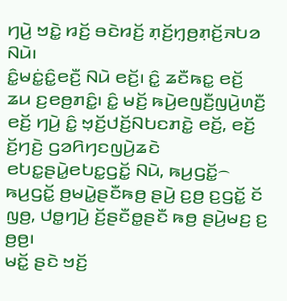ꤚꤣꤧ꤬ ꤠꤢꤧ꤭ ꤙꤢꤩ꤬ ꤋꤢꤧꤙꤢꤩ꤬ ꤊ꤫ꤢꤩ꤬ꤚ꤫ꤥ꤬ꤊ꤫ꤢꤩ꤬ꤏꤝꤤ ꤡꤣꤧ꤯
ꤢꤨ꤭ꤗꤢꤦ꤭ꤢꤨ꤭ꤕꤢꤪ꤬ ꤡꤣꤧ ꤕꤢꤩ꤬꤯ ꤢꤨ꤭ ꤘꤢꤪꤒꤢ꤭ ꤕꤢꤩ꤬ ꤘꤣ ꤢ꤬ꤕꤥ꤬ꤊꤢꤨ꤭꤯ ꤢꤨ꤭ ꤗꤢꤩ꤬ ꤒꤣꤧ꤬ꤕꤜꤢꤪ꤬ꤜꤣꤧ꤬ꤛꤢꤪ꤬ ꤕꤢꤩ꤬ ꤚꤣꤧ꤬ ꤢꤨ꤭ ꤠ꤫ꤢꤩ꤬ꤓꤢꤩ꤬ꤡꤝꤢꤊꤢꤧ꤭ ꤕꤢꤩ꤬, ꤕꤢꤩ꤬ ꤢꤩ꤬ꤚꤢꤧ꤬ ꤞꤤꤖꤚꤢꤜꤣꤧ꤬ꤘꤢꤧ ꤕꤝꤢ꤭ꤔꤣꤧ꤭ꤕꤝꤢ꤭ꤞꤢꤩ꤭ ꤡꤣꤧ, ꤒꤣ꤬ꤞꤢꤩ꤭꤮ ꤒꤣ꤬ꤞꤢꤩ꤭ ꤥ꤬ꤗꤣꤧ꤭ꤔꤢꤪꤒꤥ꤬ ꤔꤣꤧ꤬ ꤢ꤬ꤥ꤬ ꤢ꤬ꤞꤢꤩ꤭ ꤢꤩ ꤜꤥ꤬, ꤓꤥ꤭ꤚꤣꤧ꤬ ꤢꤩ꤬ꤔꤢꤪꤥ꤭ꤔꤢꤪ ꤒꤥ꤬ ꤔꤣꤧ꤬ꤗꤢ꤬ ꤢ꤬ ꤥ꤬ꤥ꤬꤯
ꤗꤢꤩ꤭ ꤔꤢꤧ ꤠꤢꤩ꤬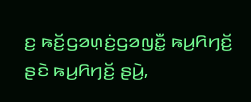ꤢ꤬ ꤒꤢꤩ꤬ꤞꤤꤛ꤫ꤢꤦ꤬ꤞꤤꤜꤢꤪ꤭ ꤒꤣ꤬ꤖꤚꤢꤩ꤬ ꤔꤢꤧ ꤒꤣ꤬ꤖꤚꤢꤩ꤬ ꤔꤣꤧ꤬,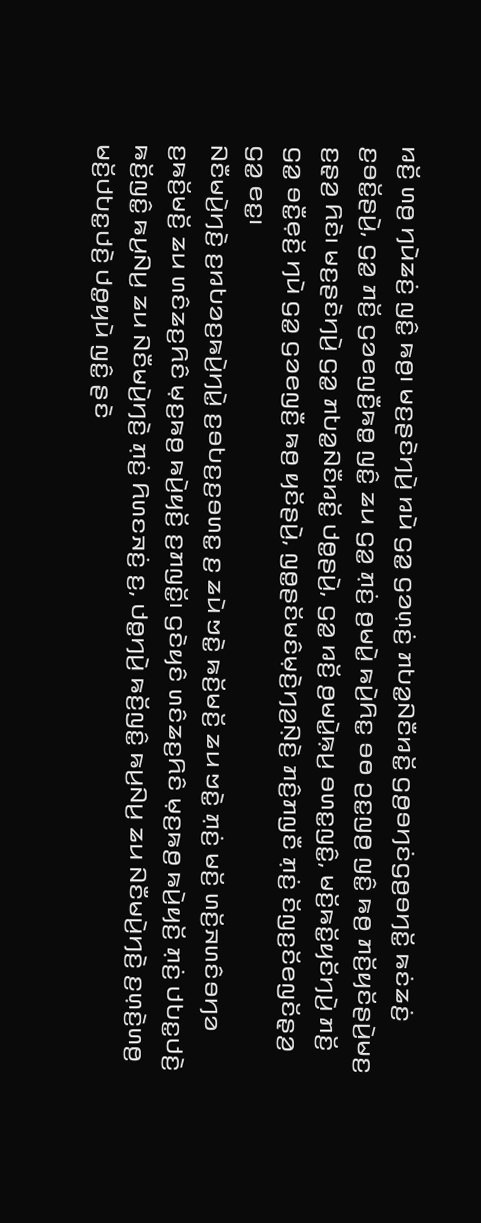ꤙꤢꤩ꤬ ꤛꤥ꤬ ꤚꤣꤧꤘꤢꤦ꤬ ꤜꤢꤨ꤭ ꤒꤥ꤬꤯ ꤗꤢ꤬ꤔꤢꤧꤚꤣꤧ꤬ ꤙꤣꤧ ꤞꤤ꤭ ꤞꤤꤛ꤫ꤢꤦ꤬ ꤊꤝꤤ꤭ꤡꤢꤪꤙꤢꤩ꤭ ꤞꤥ꤬ꤋꤚꤢꤦꤞꤥ꤬ꤋꤚꤢꤩ꤭ ꤒꤢꤦꤘꤢꤦ꤬ ꤢ꤬ꤋꤢꤩ꤭ꤔꤣꤧ꤬, ꤞꤤ꤭ ꤊꤢꤩ꤬ ꤞꤤꤕꤜꤢꤪ꤬ꤒꤥ꤭ ꤜꤢꤨ꤭ ꤘꤣ ꤞꤤ꤭ ꤊ꤫ꤢꤦ꤬ ꤥ꤬ꤗꤣꤧ꤭ ꤒꤣꤧ꤬ꤖꤢ꤭ ꤋꤥ ꤑꤢ꤭ꤜꤥ꤬ ꤜꤢꤨ꤭ ꤒꤥ꤬ ꤊꤢꤩ꤬ꤟꤢꤩꤔꤣꤧ꤬ꤗꤢ꤬ ꤢ꤬ꤔ꤫ꤤ꤬ ꤖꤢꤧ꤯ ꤗꤢ꤬ꤔꤢꤧꤚꤣꤧ꤬ ꤞꤤ꤭ ꤊꤝꤤ꤭ꤡꤢꤪꤙꤢꤩ꤭ ꤓꤥ꤭ꤔꤣꤧ꤬, ꤞꤤ꤭ ꤙꤢꤩ꤬ ꤥ꤬ꤗꤣꤧ꤭ꤒ꤫ꤣ꤬ ꤋꤛꤢ꤭ꤜꤢꤨ꤭, ꤗꤢꤩ꤬ꤒꤢꤩ꤭ꤟꤢꤩꤚꤣꤧ꤬ ꤊꤢꤩ꤬ ꤞꤤ꤭ ꤋꤢꤪ꤭ꤕ꤫ꤢꤩ꤬ ꤚꤣꤧ ꤞꤤ꤭ ꤞꤤꤕꤜꤢꤪ꤬ ꤒꤥ꤬ ꤟꤢꤩꤔꤣꤧ꤬, ꤜꤥ꤭ꤔꤢꤩꤗꤢꤨꤗ꤫ꤢꤧ꤬ꤚꤤ꤬ꤡ꤫ꤢꤧ꤬ ꤊꤢꤨ꤬ꤊꤜꤢꤪ ꤊ꤫ꤢꤦ꤬ ꤢꤩꤜꤢ꤬ꤢꤩꤕꤜꤢꤩꤔ꤫ꤤ꤬ ꤞꤤ꤭ ꤕꤢ꤭꤯
ꤡꤢꤪꤗꤣꤧ꤬ꤚꤢꤧ꤬ ꤢ꤬ꤙꤝꤤꤢ꤬ꤒꤣꤧ꤬ꤚꤣꤧ꤭ ꤢ꤬ꤋꤝꤢ꤬ꤢ꤬ꤋꤛꤢ꤭ ꤢ꤬ ꤘꤣꤧ ꤠꤢꤧ꤭ ꤒꤢꤩ꤬ꤗꤢꤩ꤬ ꤘꤣ ꤠꤢꤧ꤭ ꤊ꤫ꤢꤦ꤬ ꤗꤢꤩ꤬ ꤛꤢꤩ꤬ꤏꤛꤢꤨꤋꤚꤤ ꤢ꤬ꤒꤢꤩ꤬ꤗꤢꤩ꤬ ꤘꤣ ꤛꤢꤨꤘꤢ꤬ꤖꤢꤨ ꤗ꤫ꤢ꤬ꤒꤥ꤬ ꤒꤣꤧ꤬ꤟꤢꤩ꤬ ꤢ꤬ꤊꤜꤢꤩ꤭꤯ ꤞꤢꤧꤟꤢꤨ ꤛꤢꤨꤘꤢ꤬ꤖꤢꤨ ꤗ꤫ꤢ꤬ꤒꤥ꤬ ꤒꤣꤧ꤬ꤟꤢꤩ꤬ ꤊ꤫ꤢꤦ꤬ ꤓꤝꤢ꤭ꤓꤢꤧ꤬ ꤒꤢꤩ꤬ꤜꤢꤨ꤭ ꤒꤣ꤬ꤡꤣ꤬ ꤘꤣ ꤡꤢꤪꤗꤣꤧ꤬ꤚꤢꤧ꤬ ꤊ꤫ꤢꤦ꤬ ꤖꤛꤢꤏꤢꤦ꤬ ꤢ꤬, ꤓꤥ꤭ꤚꤣꤧ꤬ ꤒꤢꤩ꤬ꤜꤢꤨ꤭ ꤒꤣ꤬ꤡꤣ꤬ ꤘꤣ ꤡꤢꤪꤗꤣꤧ꤬ꤚꤢꤧ꤬ ꤢ꤬ꤛ꤫ꤢꤧ꤬ꤛꤥ꤬ ꤗꤢꤩ꤬ꤓꤝꤢ꤭ꤓꤢꤧ꤬ ꤓꤥ꤭ꤟꤣꤧ ꤜꤢꤨ꤭ ꤔꤢꤧ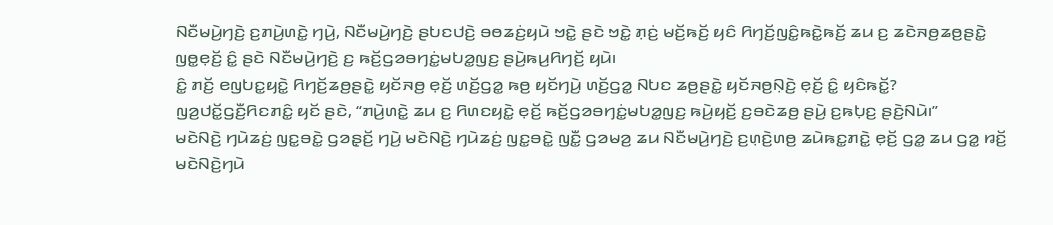ꤡꤢꤪꤗꤣꤧ꤬ꤚꤢꤧ꤬ ꤢ꤬ꤊꤣꤧ꤬ꤛꤢꤧ꤭ ꤚꤣꤧ꤬, ꤡꤢꤪꤗꤣꤧ꤬ꤚꤢꤧ꤬ ꤔꤝꤢꤓꤢꤧ꤬ ꤋꤥꤘꤢꤦ꤬ꤟꤣꤧ ꤠꤢꤧ꤭ ꤔꤢꤧ ꤠꤢꤧ꤭ ꤊ꤫ꤢꤦ꤬ ꤗꤢꤩ꤬ꤒꤢꤩ꤬ ꤟꤢꤨ ꤖꤚꤢꤩ꤬ꤜꤢꤨ꤭ꤒꤢꤧ꤭ꤒꤢꤩ꤬ ꤘꤣ ꤢ꤬ ꤘꤢꤧꤏꤥ꤬ꤘꤥ꤬ꤔꤢꤧ꤭ ꤜꤥ꤭ꤕ꤫ꤢꤩ꤬ ꤢꤨ꤭ ꤔꤢꤧ ꤡꤢꤪꤗꤣꤧ꤬ꤚꤢꤧ꤬ ꤢ꤬ ꤒꤢꤩ꤬ꤞꤤꤋꤚꤢꤦ꤭ꤗꤝꤤ꤭ꤜꤢ꤬ ꤔꤣꤧ꤬ꤒꤣ꤬ꤖꤚꤢꤩ꤬ ꤟꤣꤧ꤯
ꤢꤨ꤭ ꤊꤢꤩ꤬ ꤕꤜꤝꤢ꤭ꤟꤢꤧ꤭ ꤖꤚꤢꤩ꤬ꤘꤥ꤬ꤔꤢꤧ꤭ ꤟꤢꤩꤏꤥ꤬ ꤕ꤫ꤢꤩ꤬ ꤛꤢꤩ꤬ꤞꤤ꤭ ꤒꤥ꤬ ꤟꤢꤩꤚꤣꤧ꤬ ꤛꤢꤩ꤬ꤞꤤ꤭ ꤡꤝꤢ ꤘꤥ꤬ꤔꤢꤧ꤭ ꤟꤢꤩꤏꤥ꤬ꤡ꤫ꤢꤧ꤬ ꤕ꤫ꤢꤩ꤬ ꤢꤨ꤭ ꤟꤢꤨꤒꤢꤩ꤭? ꤜꤤ꤬ꤓꤢꤩ꤭ꤞꤢꤪ꤬ꤖꤢꤊꤢꤨ꤭ ꤟꤢꤩ ꤔꤢꤧ, “ꤊꤣꤧ꤬ꤛꤢꤧ꤭ ꤘꤣ ꤢ꤬ ꤖꤛꤢꤟꤢꤧ꤭ ꤕ꤫ꤢꤩ꤬ ꤒꤢꤩ꤬ꤞꤤꤋꤚꤢꤦ꤭ꤗꤝꤤ꤭ꤜꤢ꤬ ꤒꤣꤧ꤬ꤟꤢꤩ꤬ ꤢ꤬ꤋꤢꤧꤘꤥ꤬ ꤔꤣꤧ꤬ ꤢ꤬ꤒꤝ꤫ꤢ꤬ ꤔꤢꤧ꤬ꤡꤣꤧ꤯”
ꤗꤢꤧꤡꤢꤧ꤬ ꤚꤣꤧꤘꤢꤦ꤬ ꤜꤢ꤭ꤋꤢꤧ꤭ ꤞꤤꤔ꤫ꤢꤩ꤬ ꤚꤣꤧ꤬ ꤗꤢꤧꤡꤢꤧ꤬ ꤚꤣꤧꤘꤢꤦ꤬ ꤜꤢ꤭ꤋꤢꤧ꤭ ꤜꤢꤪ꤭ ꤞꤤꤗꤤ꤬ ꤘꤣ ꤡꤢꤪꤗꤣꤧ꤬ꤚꤢꤧ꤬ ꤢ꤬ꤛ꤫ꤢꤧ꤬ꤛꤥ꤬ ꤘꤣꤧꤒꤢ꤭ꤊꤢꤧ꤭ ꤕ꤫ꤢꤩ꤬ ꤞꤤ꤭ ꤘꤣ ꤞꤤ꤭ ꤙꤢꤩ꤬ ꤗꤢꤧꤡꤢꤧ꤬ꤚꤣꤧ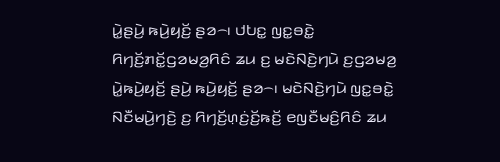ꤣꤧ꤭ꤔꤣꤧ꤬ ꤒꤣꤧ꤬ꤟꤢꤩ꤬ ꤔꤤ꤮꤯ ꤓꤝꤢ꤭ ꤜꤢ꤭ꤋꤢꤧ꤭ ꤖꤚꤢꤩ꤬ꤊꤢꤩ꤭ꤞꤤꤗꤤ꤬ꤖꤢꤨ ꤘꤣ ꤢ꤬ ꤗꤢꤧꤡꤢꤧ꤬ꤚꤣꤧ ꤢ꤬ꤞꤤꤗꤤ꤬ ꤣꤧ꤭ꤒꤣꤧ꤬ꤟꤢꤩ꤬ ꤔꤣꤧ꤬ ꤒꤣꤧ꤬ꤟꤢꤩ꤬ ꤔꤤ꤮꤯ ꤗꤢꤧꤡꤢꤧ꤬ꤚꤣꤧ ꤜꤢ꤭ꤋꤢꤧ꤭ ꤡꤢꤪꤗꤣꤧ꤬ꤚꤢꤧ꤬ ꤢ꤬ ꤖꤚꤢꤩ꤬ꤛ꤫ꤢꤦ꤬ꤢꤩ꤬ꤒꤢꤩ꤬ ꤕꤜꤢꤪꤗꤢꤨ꤬ꤖꤢꤨ ꤘꤣ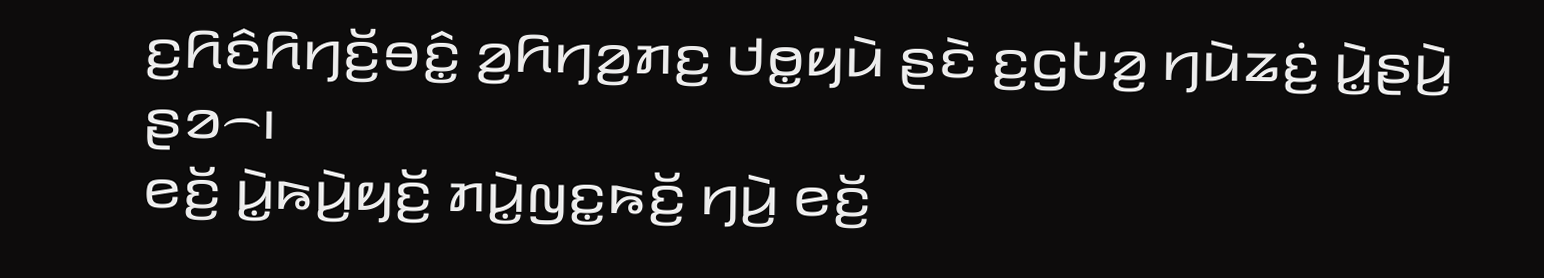ꤢ꤬ꤖꤢꤨꤖꤚꤢꤩ꤬ꤋꤢꤨ꤭ ꤤ꤬ꤖꤚꤤ꤬ꤊꤢ꤬ ꤓꤥ꤭ꤟꤣꤧ ꤔꤢꤧ ꤢ꤬ꤞꤝꤤ꤬ ꤚꤣꤧꤘꤢꤦ꤬ ꤣꤧ꤭ꤔꤣꤧ꤬ ꤔꤤ꤮꤯
ꤕꤢꤩ꤬ ꤣꤧ꤭ꤒꤣꤧ꤬ꤟꤢꤩ꤬ ꤊꤣꤧ꤭ꤜꤢ꤭ꤒꤢꤩ꤬ ꤚꤣꤧ꤬ ꤕꤢꤩ꤬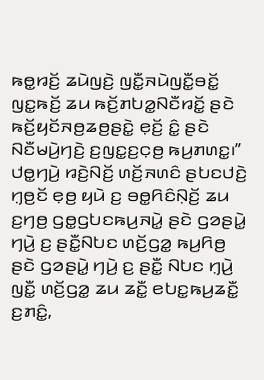ꤒꤥ꤭ꤙꤢꤩ꤬ ꤘꤣꤧꤜꤢꤧ꤬ ꤜꤢꤪ꤭ꤏꤣꤧꤜꤢꤪ꤭ꤋꤢꤩ꤭ ꤜꤢ꤭ꤒꤢꤩ꤬ ꤘꤣ ꤒꤢꤩ꤬ꤊꤝꤤ꤭ꤡꤢꤪꤙꤢꤩ꤭ ꤔꤢꤧ ꤒꤢꤩ꤬ꤟꤢꤩꤏꤥ꤬ꤘꤥ꤬ꤔꤢꤧ꤭ ꤕ꤫ꤢꤩ꤬ ꤢꤨ꤭ ꤔꤢꤧ ꤡꤢꤪꤗꤣꤧ꤬ꤚꤢꤧ꤬ ꤢ꤬ꤜꤢ꤭ꤢ꤬ꤍ꤫ꤥ꤬ ꤒꤣ꤬ꤊꤛꤢ꤭꤯”
ꤓꤥ꤭ꤚꤣꤧ꤬ ꤙꤢꤧ꤬ꤡꤢꤩ꤬ ꤛꤢꤩ꤬ꤏꤛꤢꤨ ꤔꤝꤢꤓꤢꤧ꤬ ꤚ꤫ꤥ꤬ꤢꤩ ꤕ꤫ꤥ꤬ ꤟꤣꤧ ꤢ꤬ ꤋꤥ꤭ꤖꤢꤨꤡ꤫ꤢꤩ꤬ ꤘꤣ ꤢ꤬ꤚꤥ꤬ ꤞꤥ꤭ꤞꤝꤢꤒꤣ꤬ꤏꤣꤧ꤭ ꤔꤢꤧ ꤞꤤꤔꤣꤧ꤭ ꤚꤣꤧ꤬ ꤢ꤬ ꤔꤢꤪ꤭ꤡꤝꤢ ꤛꤢꤩ꤬ꤞꤤ꤭ ꤒꤣ꤬ꤖꤥ꤬ ꤔꤢꤧ ꤞꤤꤔꤣꤧ꤭ ꤚꤣꤧ꤬ ꤢ꤬ ꤔꤢꤪ꤭ ꤡꤝꤢ ꤚ꤫ꤣꤧ꤬ ꤜꤢꤪ꤭ ꤛꤢꤩ꤬ꤞꤤ꤭ ꤘꤣ ꤘꤢꤪ꤭ ꤕꤝꤢ꤭ꤒꤣ꤬ꤘꤢꤪ꤭ ꤢ꤬ꤊꤢꤨ꤭,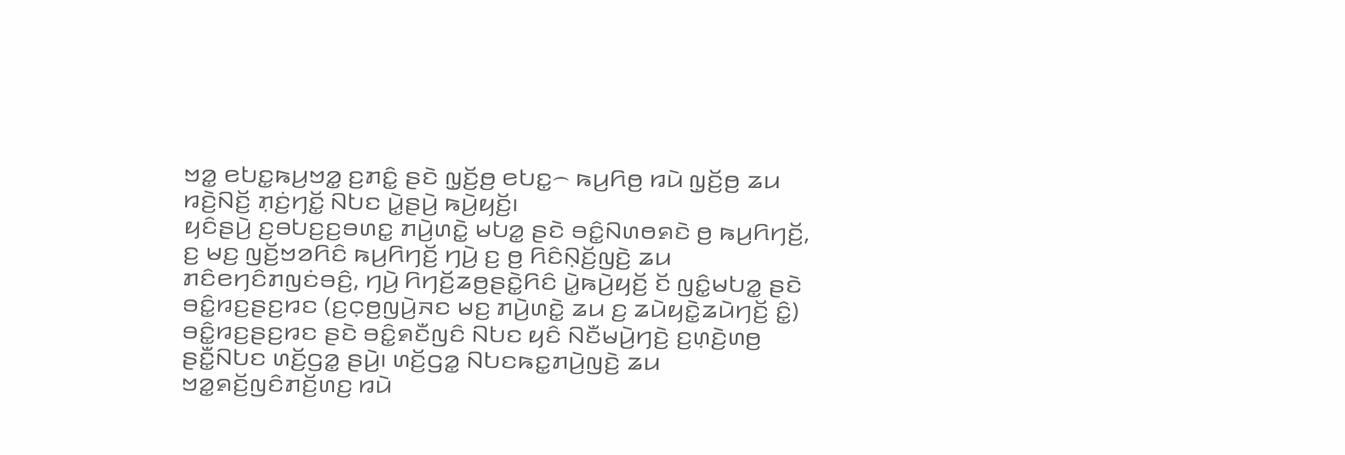ꤠꤤ꤭ ꤕꤝꤢ꤭ꤒꤣ꤬ꤠꤤ꤭ ꤢ꤬ꤊꤢꤨ꤭ ꤔꤢꤧ ꤜ꤫ꤢꤩ꤬ꤥ꤬ ꤕꤝꤢ꤭꤮ ꤒꤣ꤬ꤖꤥ꤬ ꤙꤣꤧ ꤜ꤫ꤢꤩ꤬ꤥ꤬ ꤘꤣ ꤙꤢꤧ꤬ꤡꤢꤩ꤬ ꤊ꤫ꤢꤦ꤬ꤚꤢꤩ꤭ ꤡꤝꤢ ꤣꤧ꤭ꤔꤣꤧ꤬ ꤒꤣꤧ꤬ꤟꤢꤩ꤬꤯
ꤟꤢꤨꤔꤣꤧ꤬ ꤢ꤬ꤋꤝꤢ꤬ꤢ꤬ꤋꤛꤢ꤭ ꤊꤣꤧ꤬ꤛꤢꤧ꤭ ꤗꤝꤤ꤭ ꤔꤢꤧ ꤋꤢꤨ꤭ꤡꤛꤥꤎꤢꤧ ꤥ꤬ ꤒꤣ꤬ꤖꤚꤢꤩ꤬, ꤢ꤬ ꤗꤢ꤬ ꤜꤢꤩ꤬ꤠꤤꤖꤢꤨ ꤒꤣ꤬ꤖꤚꤢꤩ꤬ ꤚꤣꤧ꤬ ꤢ꤬ ꤥ꤬ ꤖꤢꤨꤡ꤫ꤢꤩ꤬ꤜꤢꤧ꤬ ꤘꤣ ꤊꤢꤨꤕꤚꤢꤨꤊꤜꤢꤦꤋꤢꤨ꤬, ꤚꤣꤧ꤬ ꤖꤚꤢꤩ꤬ꤘꤥ꤬ꤔꤢꤧ꤭ꤖꤢꤨ ꤣꤧ꤭ꤒꤣꤧ꤬ꤟꤢꤩ꤬ ꤢꤩ ꤜꤢꤨ꤭ꤗꤝꤤ꤭ ꤔꤢꤧ ꤋꤢꤨ꤭ꤙꤢ꤬ꤔꤢ꤬ꤙꤢ (ꤢ꤬ꤍ꤫ꤥ꤬ꤜꤣꤧ꤬ꤏꤢ ꤗꤢ꤬ ꤊꤣꤧ꤬ꤛꤢꤧ꤭ ꤘꤣ ꤢ꤬ ꤘꤣꤧꤟꤢꤧ꤭ꤘꤣꤧꤚꤢꤩ꤬ ꤢꤨ꤭)
ꤋꤢꤨ꤭ꤙꤢ꤬ꤔꤢ꤬ꤙꤢ ꤔꤢꤧ ꤋꤢꤨ꤭ꤎꤢꤪꤜꤢꤨ ꤡꤝꤢ ꤟꤢꤨ ꤡꤢꤪꤗꤣꤧ꤬ꤚꤢꤧ꤬ ꤢ꤬ꤛ꤫ꤢꤧ꤬ꤛꤥ꤬ ꤔꤢꤪ꤭ꤡꤝꤢ ꤛꤢꤩ꤬ꤞꤤ꤭ ꤔꤣꤧ꤬꤯ ꤛꤢꤩ꤬ꤞꤤ꤭ ꤡꤝꤢꤒꤢ꤭ꤊꤣꤧ꤬ꤜꤢꤧ꤬ ꤘꤣ ꤠꤤ꤭ꤎꤢꤩ꤬ꤜꤢꤨꤊꤢꤩ꤬ꤛꤢ꤬ ꤙꤣꤧ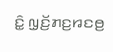ꤢꤨ꤭ ꤜ꤫ꤢꤩ꤬ꤊꤢ꤬ꤙꤢꤥ꤬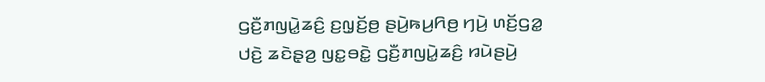ꤞꤢꤪ꤬ꤊꤜꤣꤧ꤭ꤘꤢꤨ꤬ ꤢ꤬ꤜ꤫ꤢꤩ꤬ꤥ꤬ ꤔꤣꤧ꤬ꤒꤣ꤬ꤖꤥ꤬ ꤚꤣꤧ꤬ ꤛꤢꤩ꤬ꤞꤤ꤭ ꤓꤢꤧ꤬ ꤘꤢꤧꤔ꤫ꤤ꤬ ꤜꤢ꤭ꤋꤢꤧ꤭ ꤞꤢꤪ꤬ꤊꤜꤣꤧ꤭ꤘꤢꤨ꤬ ꤙꤣꤧꤔꤣꤧ꤬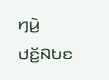ꤚꤣꤧ꤬ ꤓꤢꤩ꤬ꤡꤝꤢ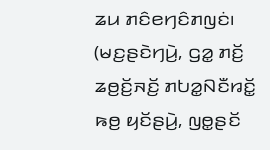ꤘꤣ ꤊꤢꤨꤕꤚꤢꤨꤊꤜꤢꤦ꤯
(ꤗꤢ꤬ꤔꤢꤧꤚꤣꤧ꤬, ꤞꤤ꤭ ꤊꤢꤩ꤬ ꤘꤥ꤬ꤢꤩ꤬ꤏꤢꤩ꤬ ꤊꤝꤤ꤭ꤡꤢꤪꤙꤢꤩ꤭ ꤒꤥ꤬ ꤟꤢꤩꤔꤣꤧ꤬, ꤜꤥ꤭ꤔꤢꤩ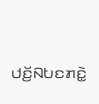ꤓꤢꤩ꤬ꤡꤝꤢꤊꤢꤧ꤭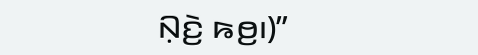ꤡ꤫ꤢꤧ꤬ ꤒꤥ꤬꤯)”